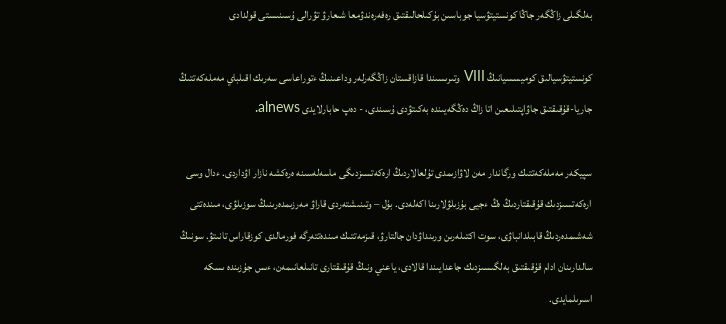بەلگىلى زاڭگەر جاڭا كونستيتۋسيا جوباسىن بۇكىلحالىقتىق رەفەرەندۋمعا شىعارۋ تۋرالى ۇسىنىستى قولدادى

كونستيتۋسيالىق كوميسسيانىڭ VIII وتىرىسىندا قازاقستان زاڭگەرلەر وداعىنىڭ ءتوراعاسى سەرىك اقىلباي مەملەكەتتىڭ جاريا-قۇقىقتىق جاۋاپتىلىعىن اتا زاڭ دەڭگەيىندە بەكىتۋدى ۇسىندى، - دەپ حابارلايدى alnews.

سپيكەر مەملەكەتتىك ورگاندار مەن لاۋازىمدى تۇلعالاردىڭ ارەكەتسىزدىگى ماسەلەسىنە ەرەكشە نازار اۋداردى. ءدال وسى ارەكەتسىزدىك قۇقىقتاردىڭ ەڭ ءجيى بۇزىلۋلارىنا اكەلەدى. بۇل – وتىنىشتەردى قاراۋ مەرزىمدەرىنىڭ سوزىلۋى، مىندەتتى شەشىمدەردىڭ قابىلدانباۋى، سوت اكتىلەرىن ورىنداۋدان جالتارۋ، قىزمەتتىك مىندەتتەرگە فورمالدى كوزقاراس تانىتۋ. سونىڭ سالدارىنان ادام قۇقىقتىق بەلگىسىزدىك جاعدايىندا قالادى، ياعني ونىڭ قۇقىقتارى تانىلعانىمەن، ءىس جۇزىندە ىسكە اسىرىلمايدى.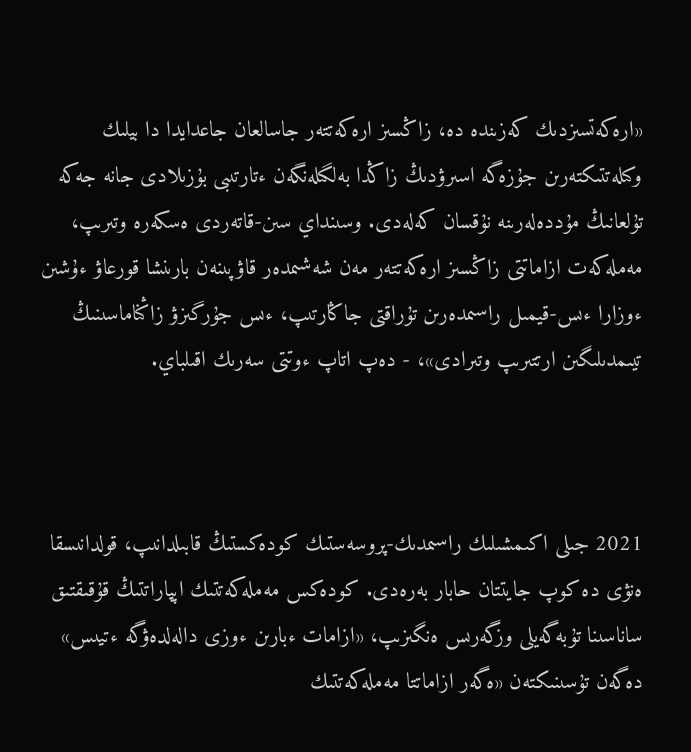«ارەكەتسىزدىك كەزىندە دە، زاڭسىز ارەكەتتەر جاسالعان جاعدايدا دا بيلىك وكىلەتتىكتەرىن جۇزەگە اسىرۋدىڭ زاڭدا بەلگىلەنگەن ءتارتىبى بۇزىلادى جانە جەكە تۇلعانىڭ مۇددەلەرىنە نۇقسان كەلەدى. وسىنداي سىن-قاتەردى ەسكەرە وتىرىپ، مەملەكەت ازاماتتى زاڭسىز ارەكەتتەر مەن شەشىمدەر قاۋپىنەن بارىنشا قورعاۋ ءۇشىن ءوزارا ءىس-قيمىل راسىمدەرىن تۇراقتى جاڭارتىپ، ءىس جۇرگىزۋ زاڭناماسىنىڭ تيىمدىلىگىن ارتتىرىپ وتىرادى»، - دەپ اتاپ ءوتتى سەرىك اقىلباي.



2021 جىلى اكىمشىلىك راسىمدىك-پروسەستىك كودەكستىڭ قابىلدانىپ، قولدانىسقا ەنۋى دە كوپ جايتتان حابار بەرەدى. كودەكس مەملەكەتتىك اپپاراتتىڭ قۇقىقتىق ساناسىنا تۇبەگەيلى وزگەرىس ەنگىزىپ، «ازامات ءبارىن ءوزى دالەلدەۋگە ءتيىس» دەگەن تۇسىنىكتەن «ەگەر ازاماتتا مەملەكەتتىك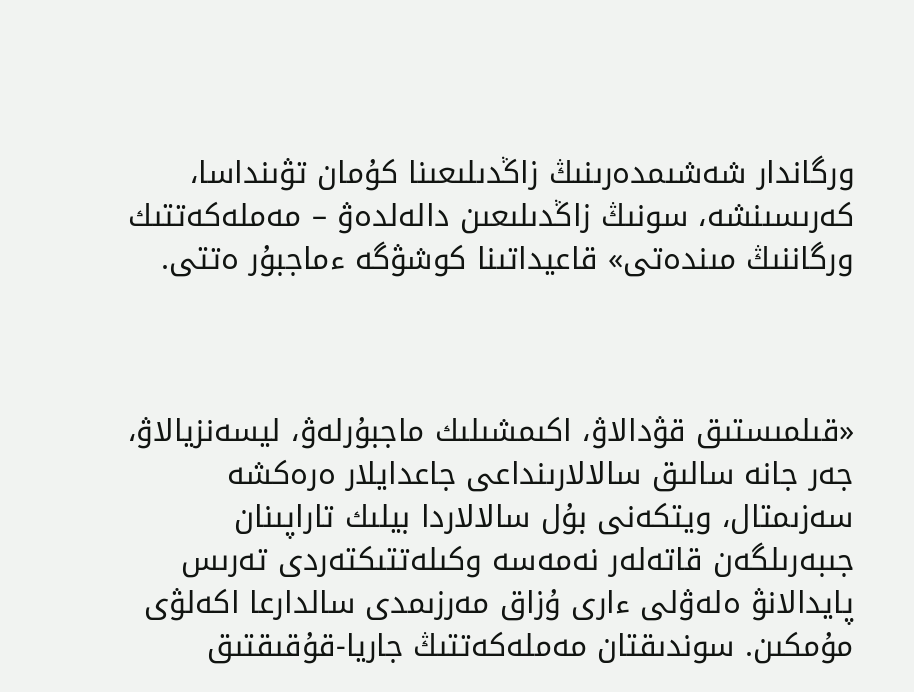ورگاندار شەشىمدەرىنىڭ زاڭدىلىعىنا كۇمان تۋىنداسا، كەرىسىنشە، سونىڭ زاڭدىلىعىن دالەلدەۋ – مەملەكەتتىك ورگاننىڭ مىندەتى» قاعيداتىنا كوشۋگە ءماجبۇر ەتتى.



«قىلمىستىق قۋدالاۋ، اكىمشىلىك ماجبۇرلەۋ، ليسەنزيالاۋ، جەر جانە سالىق سالالارىنداعى جاعدايلار ەرەكشە سەزىمتال، ويتكەنى بۇل سالالاردا بيلىك تاراپىنان جىبەرىلگەن قاتەلەر نەمەسە وكىلەتتىكتەردى تەرىس پايدالانۋ ەلەۋلى ءارى ۇزاق مەرزىمدى سالدارعا اكەلۋى مۇمكىن. سوندىقتان مەملەكەتتىڭ جاريا-قۇقىقتىق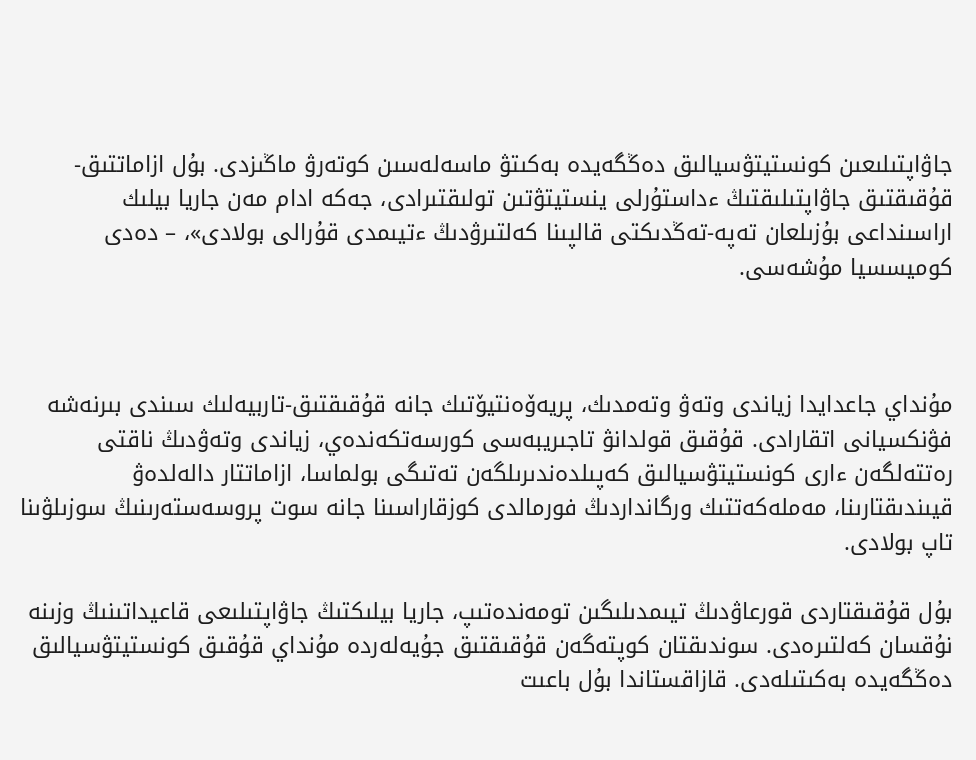جاۋاپتىلىعىن كونستيتۋسيالىق دەڭگەيدە بەكىتۋ ماسەلەسىن كوتەرۋ ماڭىزدى. بۇل ازاماتتىق-قۇقىقتىق جاۋاپتىلىقتىڭ ءداستۇرلى ينستيتۋتىن تولىقتىرادى، جەكە ادام مەن جاريا بيلىك اراسىنداعى بۇزىلعان تەپە-تەڭدىكتى قالپىنا كەلتىرۋدىڭ ءتيىمدى قۇرالى بولادى»، – دەدى كوميسسيا مۇشەسى.



مۇنداي جاعدايدا زياندى وتەۋ وتەمدىك، پريەۆەنتيۆتىك جانە قۇقىقتىق-تاربيەلىك سىندى بىرنەشە فۋنكسيانى اتقارادى. قۇقىق قولدانۋ تاجىريبەسى كورسەتكەندەي، زياندى وتەۋدىڭ ناقتى رەتتەلگەن ءارى كونستيتۋسيالىق كەپىلدەندىرىلگەن تەتىگى بولماسا، ازاماتتار دالەلدەۋ قيىندىقتارىنا، مەملەكەتتىك ورگانداردىڭ فورمالدى كوزقاراسىنا جانە سوت پروسەستەرىنىڭ سوزىلۋىنا تاپ بولادى.

بۇل قۇقىقتاردى قورعاۋدىڭ تيىمدىلىگىن تومەندەتىپ، جاريا بيلىكتىڭ جاۋاپتىلىعى قاعيداتىنىڭ وزىنە نۇقسان كەلتىرەدى. سوندىقتان كوپتەگەن قۇقىقتىق جۇيەلەردە مۇنداي قۇقىق كونستيتۋسيالىق دەڭگەيدە بەكىتىلەدى. قازاقستاندا بۇل باعىت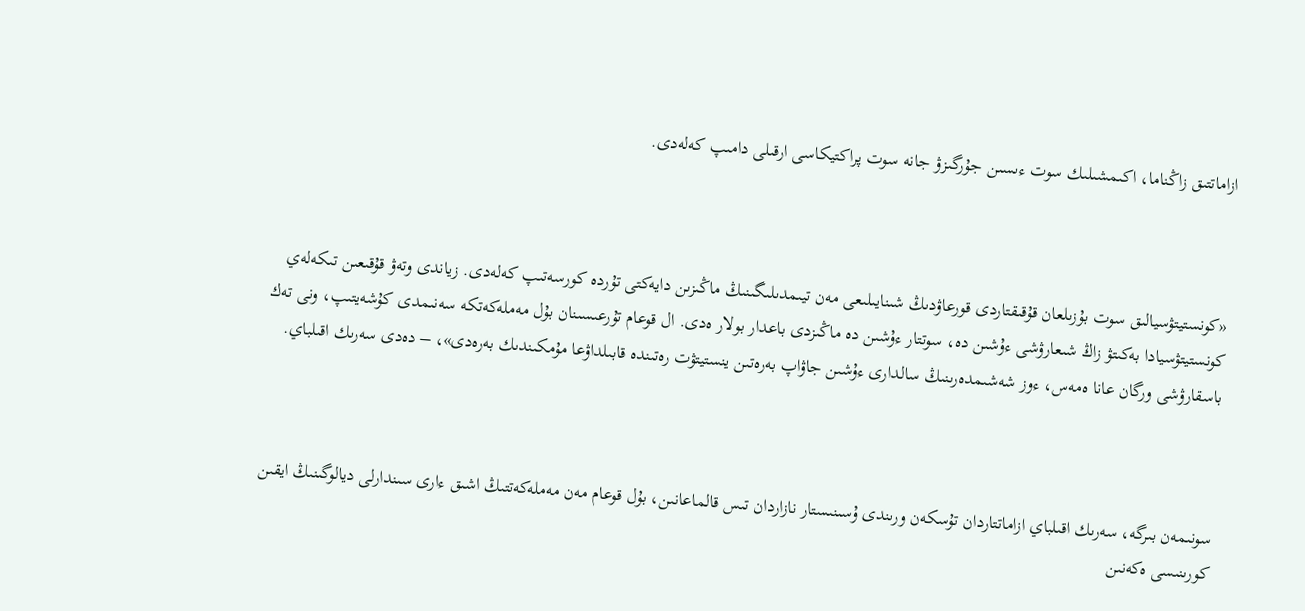ازاماتتىق زاڭناما، اكىمشىلىك سوت ءىسىن جۇرگىزۋ جانە سوت پراكتيكاسى ارقىلى دامىپ كەلەدى.



«كونستيتۋسيالىق سوت بۇزىلعان قۇقىقتاردى قورعاۋدىڭ شىنايىلىعى مەن تيىمدىلىگىنىڭ ماڭىزىن دايەكتى تۇردە كورسەتىپ كەلەدى. زياندى وتەۋ قۇقىعىن تىكەلەي كونستيتۋسيادا بەكىتۋ زاڭ شىعارۋشى ءۇشىن دە، سوتتار ءۇشىن دە ماڭىزدى باعدار بولار ەدى. ال قوعام تۇرعىسىنان بۇل مەملەكەتكە سەنىمدى كۇشەيتىپ، ونى تەك باسقارۋشى ورگان عانا ەمەس، ءوز شەشىمدەرىنىڭ سالدارى ءۇشىن جاۋاپ بەرەتىن ينستيتۋت رەتىندە قابىلداۋعا مۇمكىندىك بەرەدى»، – دەدى سەرىك اقىلباي.



سونىمەن بىرگە، سەرىك اقىلباي ازاماتتاردان تۇسكەن ورىندى ۇسىنىستار نازاردان تىس قالماعانىن، بۇل قوعام مەن مەملەكەتتىڭ اشىق ءارى سىندارلى ديالوگىنىڭ ايقىن كورىنىسى ەكەنىن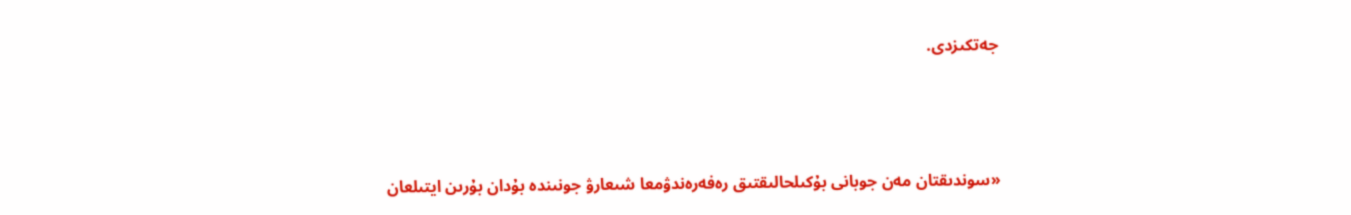جەتكىزدى.



«سوندىقتان مەن جوبانى بۇكىلحالىقتىق رەفەرەندۋمعا شىعارۋ جونىندە بۇدان بۇرىن ايتىلعان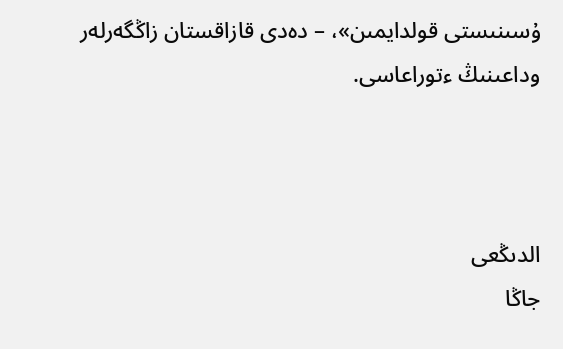ۇسىنىستى قولدايمىن»، – دەدى قازاقستان زاڭگەرلەر وداعىنىڭ ءتوراعاسى.



الدىڭعى
جاڭا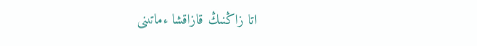اتا زاڭنىڭ قازاقشا ءماتىنى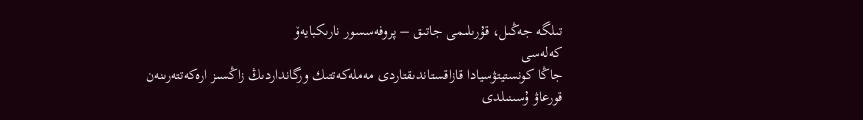تىلگە جەڭىل، قۇرىلىمى جاتىق – پروفەسسور نارىكبايەۆ
كەلەسى
جاڭا كونستيتۋسيادا قازاقستاندىقتاردى مەملەكەتتىك ورگانداردىڭ زاڭسىز ارەكەتتەرىنەن قورعاۋ ۇسىنىلدى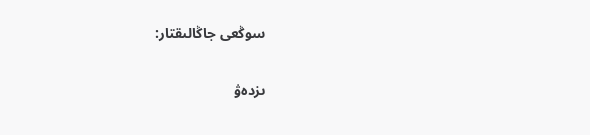سوڭعى جاڭالىقتار:

ىزدەۋ